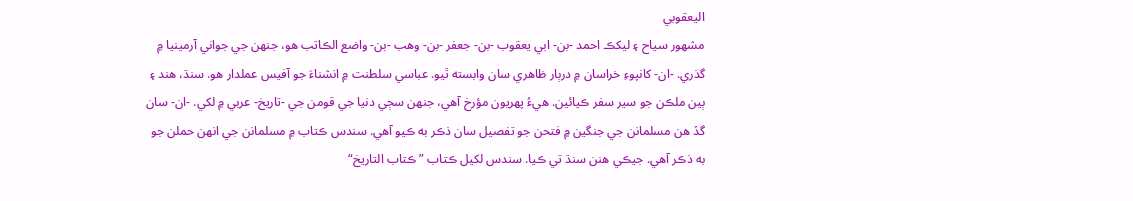اليعقوبي
مشهور سياح ۽ ليکڪ احمد -بن- ابي يعقوب -بن- جعفر -بن- وهب -بن- واضع الڪاتب هو، جنهن جي جواني آرمينيا ۾ گذري. -ان- کانپوءِ خراسان ۾ درٻار ظاهري سان وابسته ٿيو. عباسي سلطنت ۾ انشناءَ جو آفيس عملدار هو. سنڌ، هند ۽ ٻين ملڪن جو سير سفر ڪيائين. هيءُ پهريون مؤرخ آهي، جنهن سڄي دنيا جي قومن جي -تاريخ- عربي ۾ لکي. -ان- سان گڏ هن مسلمانن جي جنگين ۾ فتحن جو تفصيل سان ذڪر به ڪيو آهي. سندس ڪتاب ۾ مسلمانن جي انهن حملن جو به ذڪر آهي. جيڪي هنن سنڌ تي ڪيا. سندس لکيل ڪتاب ”ڪتاب التاريخ“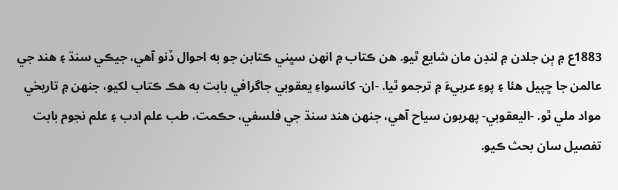1883ع ۾ ٻن جلدن ۾ لنڊن مان شايع ٿيو. هن ڪتاب ۾ انهن سڀني ڪتابن جو به احوال ڏنو آهي، جيڪي سنڌ ۽ هند جي عالمن جا ڇپيل هئا ۽ پوءِ عربيءَ ۾ ترجمو ٿيا. -ان- کانسواءِ يعقوبي جاگرافي بابت به هڪ ڪتاب لکيو، جنهن ۾ تاريخي مواد ملي ٿو. -اليعقوبي- پهريون سياح آهي، جنهن هند سنڌ جي فلسفي، حڪمت، طب علم ادب ۽ علم نجوم بابت تفصيل سان بحث ڪيو.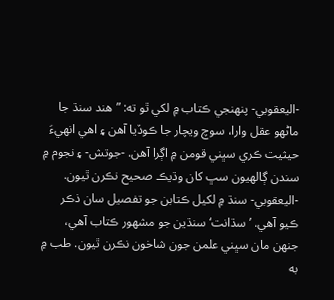-اليعقوبي- پنهنجي ڪتاب ۾ لکي ٿو ته: ”هند سنڌ جا ماڻهو عقل وارا، سوچ ويچار جا ڪوڏيا آهن ۽ اهي انهيءَ حيثيت ڪري سڀني قومن ۾ اڳرا آهن. -جوتش- ۽ نجوم ۾ سندن ڳالهيون سڀ کان وڌيڪ صحيح نڪرن ٿيون. -اليعقوبي- سنڌ ۾ لکيل ڪتابن جو تفصيل سان ذڪر ڪيو آهي. ’سڌانت‘ سنڌين جو مشهور ڪتاب آهي، جنهن مان سڀني علمن جون شاخون نڪرن ٿيون. طب ۾ به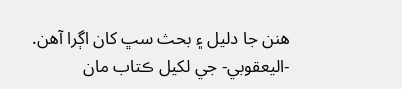هنن جا دليل ۽ بحث سڀ کان اڳرا آهن. -اليعقوبي- جي لکيل ڪتاب مان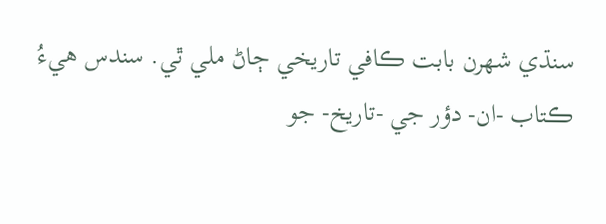سنڌي شهرن بابت ڪافي تاريخي ڄاڻ ملي ٿي. سندس هيءُ ڪتاب -ان- دؤر جي -تاريخ- جو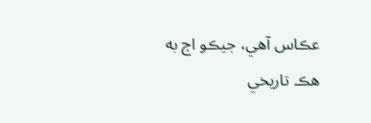عڪاس آهي، جيڪو اڄ به هڪ تاريخي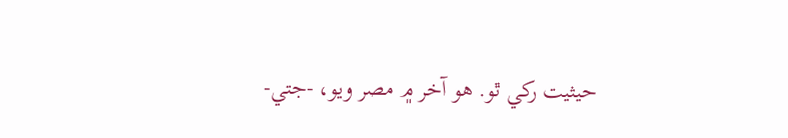حيثيت رکي ٿو. هو آخر ۾ مصر ويو، -جتي-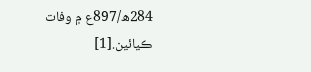284ھ/897ع ۾ وفات ڪيائين.[1]